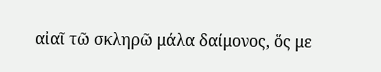αἰαῖ τῶ σκληρῶ μάλα δαίμονος, ὅς με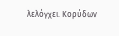λελόγχει. Κορύδων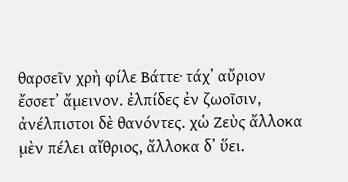θαρσεῖν χρὴ φίλε Βάττε· τάχʼ αὔριον ἔσσετʼ ἄμεινον. ἐλπίδες ἐν ζωοῖσιν, ἀνέλπιστοι δὲ θανόντες. χὡ Ζεὺς ἄλλοκα μὲν πέλει αἴθριος, ἄλλοκα δʼ ὕει.